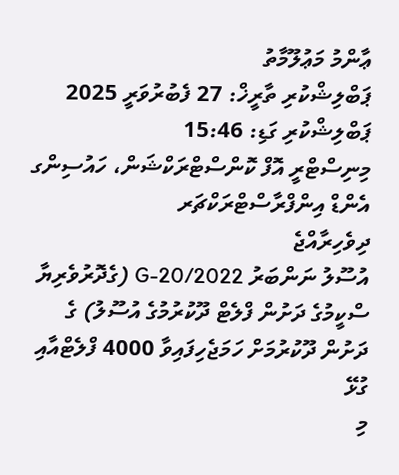ޢާންމު މަޢުލޫމާތު
ޕަބްލިޝްކުރި ތާރީޚް: 27 ފެބުރުވަރީ 2025
ޕަބްލިޝްކުރި ގަޑި: 15:46
މިނިސްޓްރީ އޮފް ކޮންސްޓްރަކްޝަން، ހައުސިންގ އެންޑް އިންފްރާސްޓްރަކްޗަރ
ދިވެހިރާއްޖެ
އުސޫލު ނަންބަރު 2022/G-20 (ގެދޮރުވެރިޔާ ސްކީމުގެ ދަށުން ފްލެޓް ދޫކުރުމުގެ އުސޫލު) ގެ ދަށުން ދޫކުރުމަށް ހަމަޖެހިފައިވާ 4000 ފްލެޓްއާއި ގުޅޭ
މި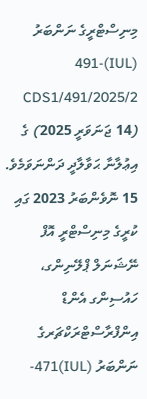މިނިސްޓްރީގެ ނަންބަރު (IUL)491-CDS1/491/2025/2 (14 ޖަނަވަރީ 2025) ގެ އިޢުލާނާ ޙަވާލާދީ ދަންނަވަމެވެ.
15 ނޮވެންބަރު 2023 ގައި ކުރީގެ މިނިސްޓްރީ އޮފް ނޭޝަނަލް ޕްލޭނިންގ، ހައުސިންގ އެންޑް އިންފްރާސްޓްރަކްޗަރގެ ނަންބަރު (IUL)471-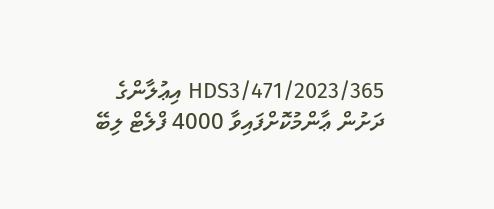HDS3/471/2023/365 އިޢުލާންގެ ދަށުން ޢާންމުކޮށްފައިވާ 4000 ފްލެޓް ލިބޭ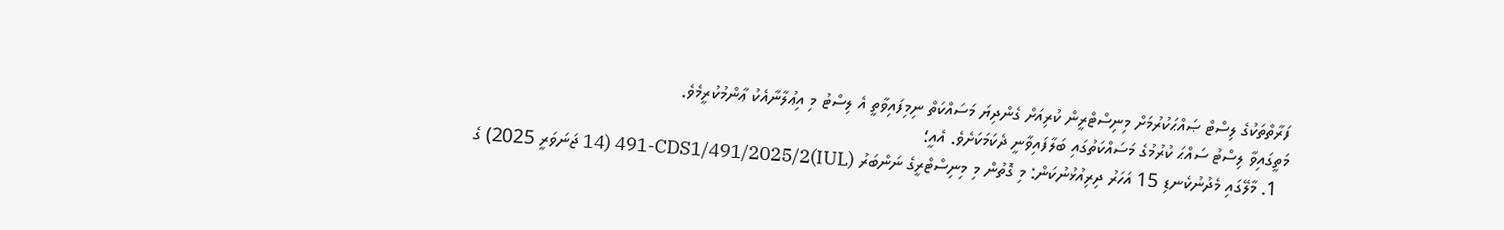ފަރާތްތަކުގެ ލިސްޓް ޞައްޙަކުރުމަށް މިނިސްޓްރީން ކުރިއަށް ގެންދިޔަ މަސައްކަތް ނިމިފައިވާތީ އެ ލިސްޓު މި އިޢުލާނާއެކު ޢާންމުކުރީމެވެ.
މަތީގައިވާ ލިސްޓު ސައްޙަ ކުރުމުގެ މަސައްކަތުގައި ބަލާފައިވާނީ ދެކަމަކަށެވެ. އެއީ؛
  1. މާލޭގައި މެދުނުކެނޑި 15 އަހަރު ދިރިއުޅުނުކަން: މި ގޮތުން މި މިނިސްޓްރީގެ ނަންބަރު (IUL)491-CDS1/491/2025/2 (14 ޖަނަވަރީ 2025) ގެ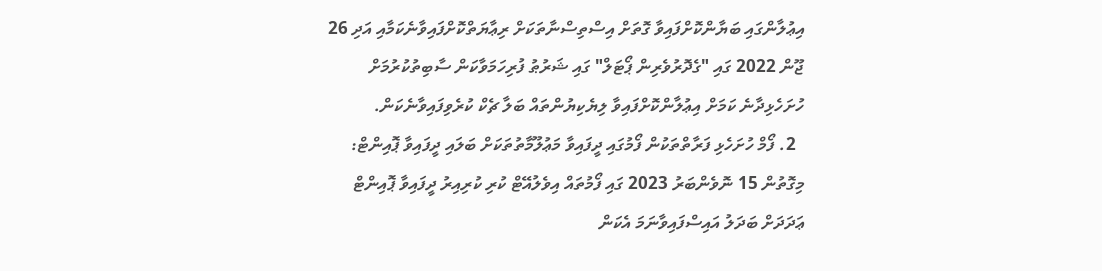އިޢުލާންގައި ބަޔާންކޮށްފައިވާ ގޮތަށް އިސްތިސްނާތަކަށް ރިޢާޔަތްކޮށްފައިވާނެކަމާއި އަދި 26 ޖޫން 2022 ގައި "ގެދޮރުވެރިން ޕޯޓަލް" ގައި ޝަރުޠު ފުރިހަމަވާކަން ސާބިތުކުރުމަށް ހުށަހެޅިދާނެ ކަމަށް އިޢުލާންކޮށްފައިވާ ލިޔެކިޔުންތައް ބަލާ ޗެކް ކުރެވިފައިވާނެކަން.
  2. ފޯމް ހުށަހެޅި ފަރާތްތަކުން ފޯމުގައި ދީފައިވާ މަޢުލޫމާތުތަކަށް ބަލައި ދީފައިވާ ޕޮއިންޓް: މިގޮތުން 15 ނޮވެންބަރު 2023 ގައި ފޯމުތައް އިވެލުއޭޓް ކުރި ކުރިއިރު ދީފައިވާ ޕޮއިންޓް ޢަދަދަށް ބަދަލު އައިސްފައިވާނަމަ އެކަން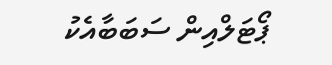ޕޯޓަލްއިން ސަބަބާއެކު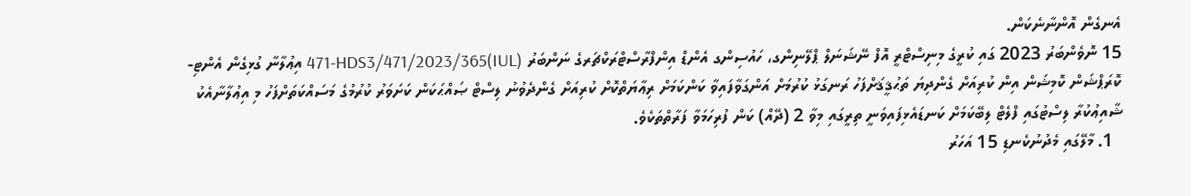އެނގެން އޮންނާނެކަން.
15 ނޮވެންބަރު 2023 ގައި ކުރީގެ މިނިސްޓްރީ އޮފް ނޭޝަނަލް ޕްލޭނިންގ، ހައުސިންގ އެންޑް އިންފްރާސްޓްރަކްޗަރގެ ނަންބަރު (IUL)471-HDS3/471/2023/365 އިޢުލާނާ ގުޅިގެން އެންޓި-ކޮރަޕްޝަން ކޮމިޝަން އިން ކުރިއަށް ގެންދިޔަ ތަޙުޤީޤަށްފަހު ރަނގަޅު ކުރުމަށް އަންގަވާފައިވާ ކަންކަމަށް ރިޢާޔަތްކޮށް ކުރިއަށް ގެންދެވުނު ލިސްޓް ޞައްޙަކަން ކަށަވަރު ކުރުމުގެ މަސައްކަތަށްފަހު މި އިޢުލާނާއެކު ޝާއިޢުކުރާ ލިސްޓުގައި ފްލެޓް ލިބޭކަމަށް ކަނޑައެޅިފައިވަނީ ތިރީގައި މިވާ 2 (ދޭއް) ކަން ފުރިހަމަވާ ފަރާތްތަކެވެ.
  1. މާލޭގައި މެދުނުކެނޑި 15 އަހަރު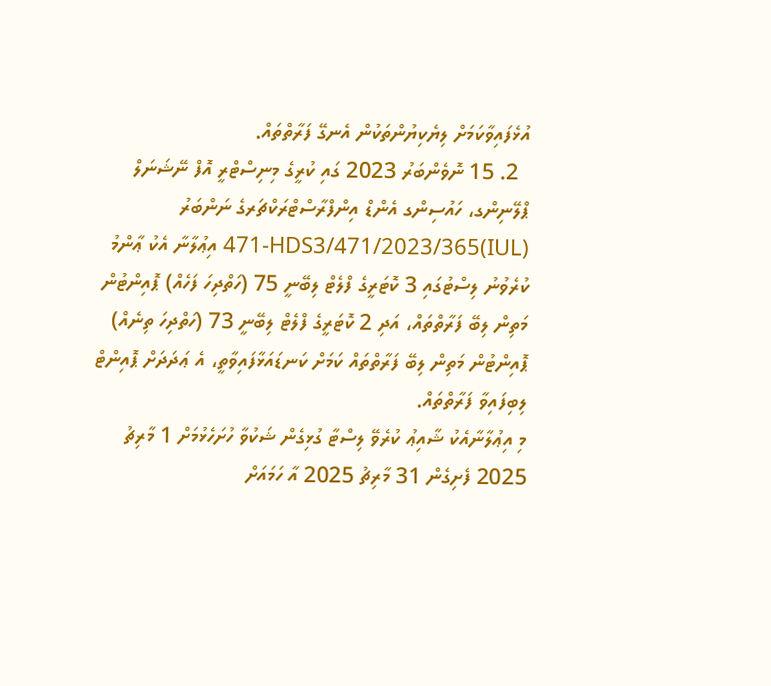އުޅެފައިވާކަމަށް ލިޔެކިޔުންތަކުން އެނގޭ ފަރާތްތައް.
  2. 15 ނޮވެންބަރު 2023 ގައި ކުރީގެ މިނިސްޓްރީ އޮފް ނޭޝަނަލް ޕްލޭނިންގ، ހައުސިންގ އެންޑް އިންފްރާސްޓްރަކްޗަރގެ ނަންބަރު (IUL)471-HDS3/471/2023/365 އިޢުލާނާ އެކު ޢާންމު ކުރެވުނު ލިސްޓުގައި 3 ކޮޓަރީގެ ފްލެޓް ލިބޭނީ 75 (ހަތްދިހަ ފަހެއް) ޕޮއިންޓުން މަތިން ލިބޭ ފަރާތްތައް، އަދި 2 ކޮޓަރީގެ ފްލެޓް ލިބޭނީ 73 (ހަތްދިހަ ތިނެއް) ޕޮއިންޓުން މަތިން ލިބޭ ފަރާތްތައް ކަމަށް ކަނޑައަޅާފައިވާތީ، އެ ޢަދަދަށް ޕޮއިންޓް ލިބިފައިވާ ފަރާތްތައް.
މި އިޢުލާނާއެކު ޝާއިޢު ކުރެވޭ ލިސްޓާ ގުޅިގެން ޝަކުވާ ހުށަހެޅުމަށް 1 މާރިޗު 2025 ފެށިގެން 31 މާރިޗު 2025 އާ ހަމައަށް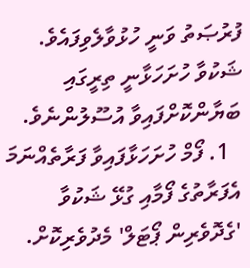ފުރުޞަތު ވަނީ ހުޅުވާލެވިފައެވެ. ޝަކުވާ ހުށަހަޅާނީ ތިރީގައި ބަޔާންކޮށްފައިވާ އުސޫލުންނެވެ.
  1. ފޯމް ހުށަހަޅާފައިވާ ފަރާތެއްނަމަ އެފަރާތުގެ ފޯމާއި ގުޅޭ ޝަކުވާ 'ގެދޮވެރިން ޕޯޓަލް' މެދުވެރިކޮށް.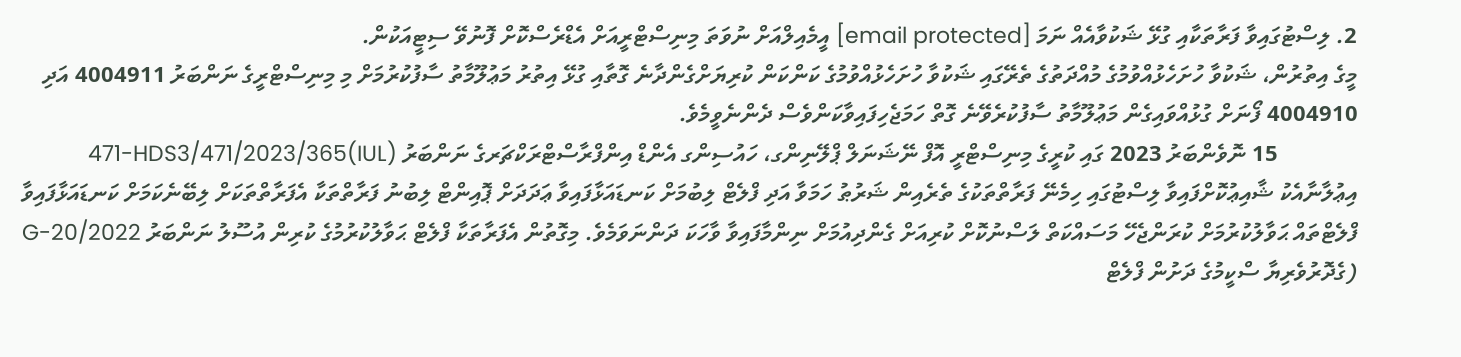2. ލިސްޓުގައިވާ ފަރާތަކާއި ގުޅޭ ޝަކުވާއެއް ނަމަ [email protected] އީމެއިލްއަށް ނުވަތަ މިނިސްޓްރީއަށް އެޑްރެސްކޮށް ފޮނުވޭ ސިޓީއަކުން.
މީގެ އިތުރުން، ޝަކުވާ ހުށަހެޅުއްވުމުގެ މުއްދަތުގެ ތެރޭގައި ޝަކުވާ ހުށަހެޅުއްވުމުގެ ކަންކަން ކުރިޔަށްގެންދާނެ ގޮތާއި ގުޅޭ އިތުރު މަޢުލޫމާތު ސާފުކުރުމަށް މި މިނިސްޓްރީގެ ނަންބަރު 4004911 އަދި 4004910 ފޯނަށް ގުޅުއްވައިގެން މަޢުލޫމާތު ސާފުކުރެވޭނެ ގޮތް ހަމަޖެހިފައިވާކަންވެސް ދެންނެވީމެވެ.
              15 ނޮވެންބަރު 2023 ގައި ކުރީގެ މިނިސްޓްރީ އޮފް ނޭޝަނަލް ޕްލޭނިންގ، ހައުސިންގ އެންޑް އިންފްރާސްޓްރަކްޗަރގެ ނަންބަރު (IUL)471-HDS3/471/2023/365 އިޢުލާނާއެކު ޝާއިޢުކޮށްފައިވާ ލިސްޓުގައި ހިމެނޭ ފަރާތްތަކުގެ ތެރެއިން ޝަރުޠު ހަމަވާ އަދި ފްލެޓް ލިބުމަށް ކަނޑައަޅާފައިވާ ޢަދަދަށް ޕޮއިންޓް ލިބުނު ފަރާތްތަކާ އެފަރާތްތަކަށް ލިބޭނެކަމަށް ކަނޑައަޅާފައިވާ ފްލެޓްތައް ޙަވާލުކުރުމަށް ކުރަންޖެހޭ މަސައްކަތް ލަސްނުކޮށް ކުރިއަށް ގެންދިއުމަށް ނިންމާފައިވާ ވާހަކަ ދަންނަވަމެވެ. މިގޮތުން އެފަރާތަކާ ފްލެޓް ޙަވާލުކުރުމުގެ ކުރިން އުސޫލު ނަންބަރު 2022/G-20 (ގެދޮރުވެރިޔާ ސްކީމުގެ ދަށުން ފްލެޓް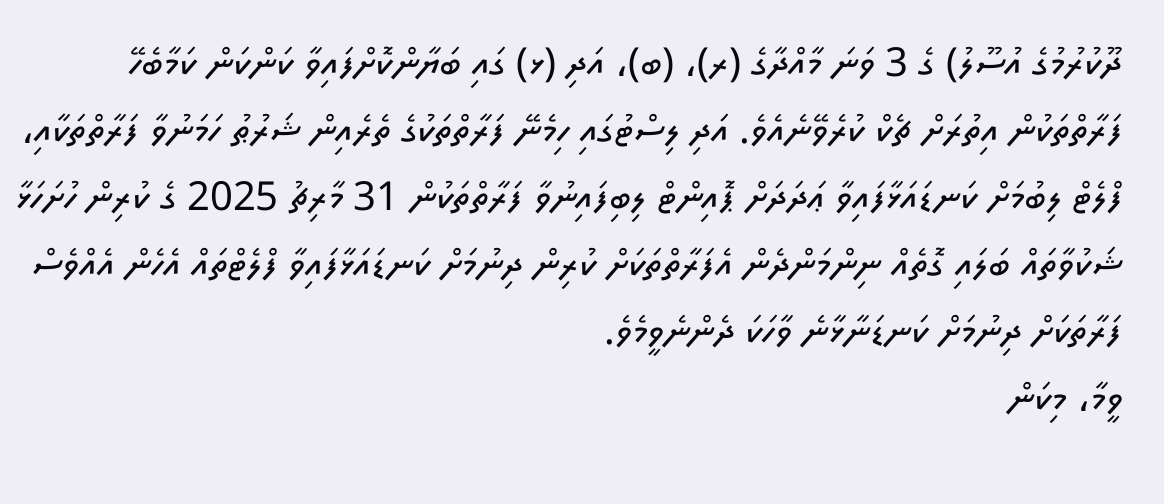ދޫކުރުމުގެ އުސޫލު) ގެ 3 ވަނަ މާއްދާގެ (ރ)، (ބ)، އަދި (ޅ) ގައި ބަޔާންކޮށްފައިވާ ކަންކަން ކަމާބެހޭ ފަރާތްތަކުން އިތުރަށް ޗެކް ކުރެވޭނެއެވެ. އަދި ލިސްޓުގައި ހިމެނޭ ފަރާތްތަކުގެ ތެރެއިން ޝަރުޠު ހަމަނުވާ ފަރާތްތަކާއި، ފްލެޓް ލިބުމަށް ކަނޑައަޅާފައިވާ ޢަދަދަށް ޕޮއިންޓް ލިބިފައިނުވާ ފަރާތްތަކުން 31 މާރިޗު 2025 ގެ ކުރިން ހުށަހަޅާ ޝަކުވާތައް ބަލައި ގޮތެއް ނިންމަންދެން އެފަރާތްތަކަށް ކުރިން ދިނުމަށް ކަނޑައަޅާފައިވާ ފްލެޓްތައް އެހެން އެއްވެސް ފަރާތަކަށް ދިނުމަށް ކަނޑަނާޅާނެ ވާހަކަ ދެންނެވީމެވެ.
ވީމާ، މިކަން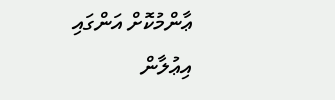ޢާންމުކޮށް އަންގައި އިޢުލާން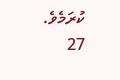ކުރަމެވެ.
27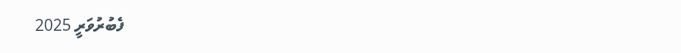ފެބުރުވަރީ 2025